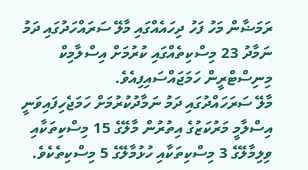ރަމަޟާން މަހު ފަހު ދިހައެއްގައި މާލޭ ސަރައްހަދުގައި ދަމު ނަމާދު 23 މިސްކިތެއްގައި ކުރުމަށް އިސްލާމިކް މިނިސްޓްރީން ހަމަޖައްސައިފިއެވެ.
މާލޭ ސަރަހައްދުގައި ދަމު ނަމާދުކުރުމަށް ހަމަޖެހިފައިވަނީ އިސްލާމީ މަރުކަޒުގެ އިތުރުން މާލޭގެ 15 މިސްކިތަކާއި ވިލިމާލޭގެ 3 މިސްކިތަކާއި ހުޅުމާލޭގެ 5 މިސްކިތެކެވެ.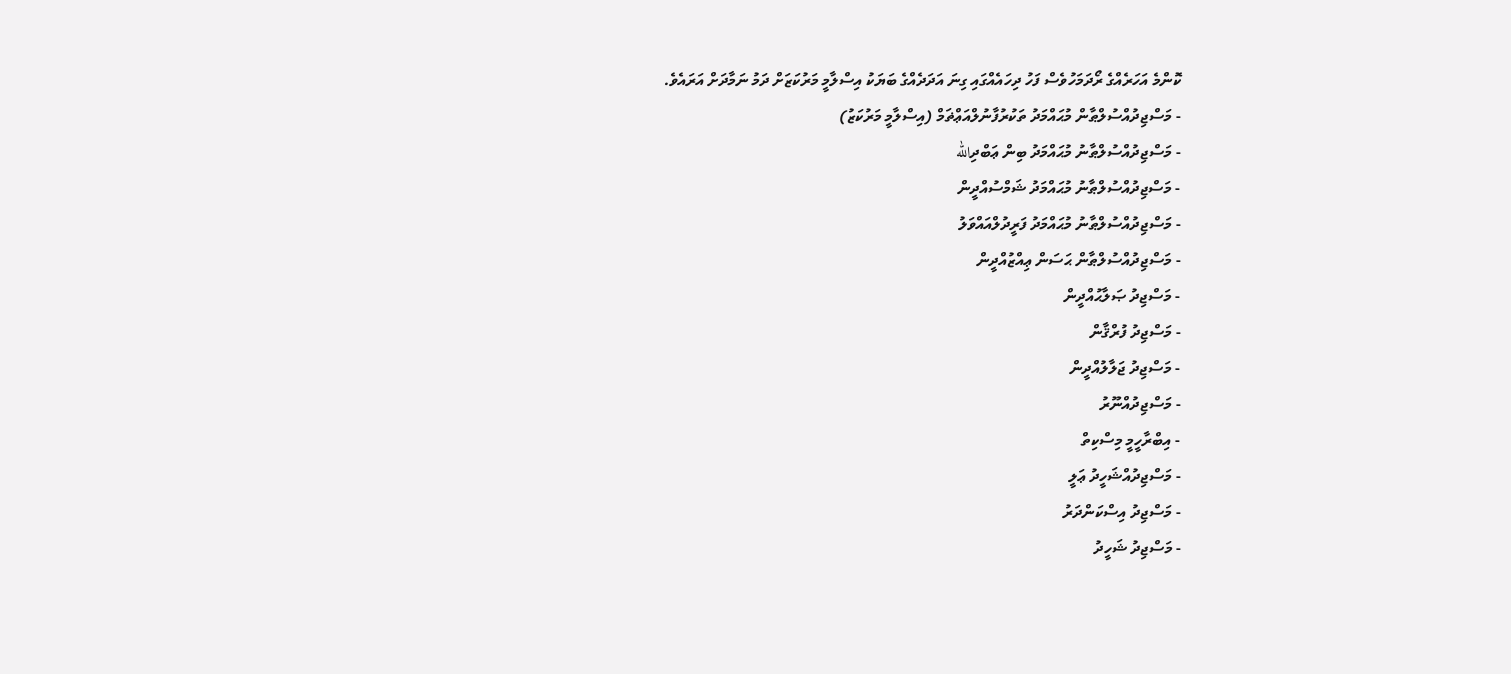ކޮންމެ އަހަރެއްގެ ރޯދަމަހުވެސް ފަހު ދިހައެއްގައި ގިނަ އަދަދެއްގެ ބަޔަކު އިސްލާމީ މަރުކަޒަށް ދަމު ނަމާދަށް އަރައެވެ.
- މަސްޖިދުއްސުލްޠާން މުޙައްމަދު ތަކުރުފާނުލްއަޢްޡަމް (އިސްލާމީ މަރުކަޒު)
- މަސްޖިދުއްސުލްޠާނު މުޙައްމަދު ބިން ޢަބްދިالله
- މަސްޖިދުއްސުލްޠާނު މުޙައްމަދު ޝަމްސުއްދީން
- މަސްޖިދުއްސުލްޠާނު މުޙައްމަދު ފަރީދުލްއައްވަލު
- މަސްޖިދުއްސުލްޠާން ޙަސަން ޢިއްޒުއްދީން
- މަސްޖިދު ޞަލާޙުއްދީން
- މަސްޖިދު ފުރްޤާން
- މަސްޖިދު ޖަލާލުއްދީން
- މަސްޖިދުއްނޫރު
- އިބްރާހީމީ މިސްކިތް
- މަސްޖިދުއްޝަހީދު ޢަލީ
- މަސްޖިދު އިސްކަންދަރު
- މަސްޖިދު ޝަހީދު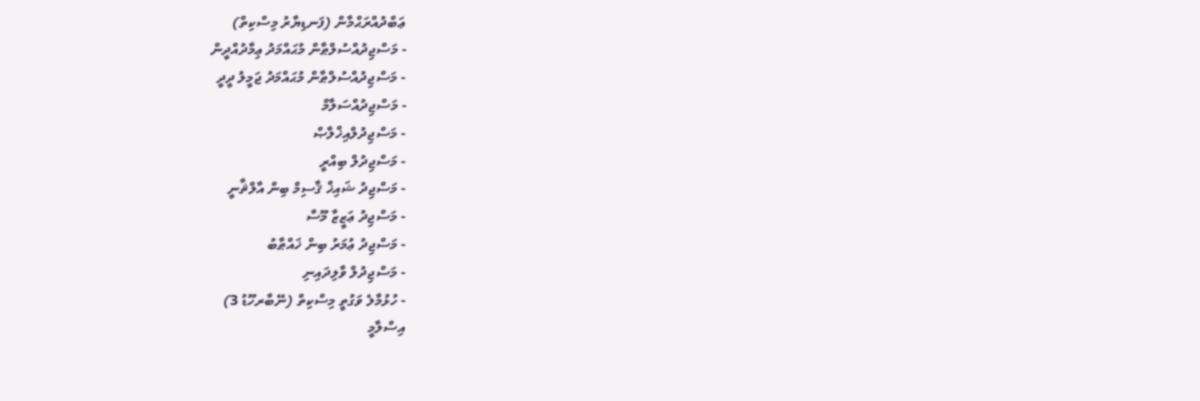ޢަބްދުއްރަޙްމާން (ފަނޑިޔާރު މިސްކިތް)
- މަސްޖިދުއްސުލްޠާން މުޙައްމަދު ޢިމާދުއްދީން
- މަސްޖިދުއްސުލްޠާން މުޙައްމަދު ޖަމީލު ދީދީ
- މަސްޖިދުއްސަލާމް
- މަސްޖިދުލްއިޚްލާޞް
- މަސްޖިދުލް ބިއްރީ
- މަސްޖިދު ޝައިޚް ޤާސިމް ބިން އާލްޘާނީ
- މަސްޖިދު ޢަޒީޒާ މޫސާ
- މަސްޖިދު ޢުމަރު ބިން ޚައްޠާބު
- މަސްޖިދުލް ވާލިދައިނި
- ހުޅުމާލެ ވަގުތީ މިސްކިތް (ނޭބާރހޫޑު 3)
އިސްލާމީ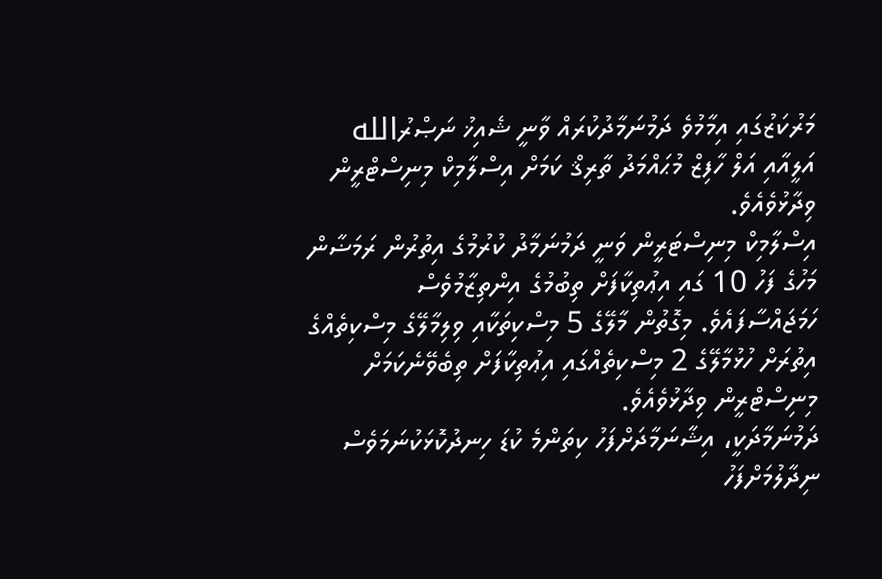މަރުކަޒުގައި އިމާމުވެ ދަމުނަމާދުކުރައް ވާނީ ޝެއިޚު ނަޞްރުالله އަލީއާއި އަލް ހާފިޒް މުޙައްމަދު ތާރިޤް ކަމަށް އިސްލާމިކް މިނިސްޓްރީން ވިދާޅުވެއެވެ.
އިސްލާމިކް މިނިސްޓަރީން ވަނީ ދަމުނަމާދު ކުރުމުގެ އިތުރުން ރަމަޟާން މަހުގެ ފަހު 10 ގައި އިޢުތިކާފަށް ތިބުމުގެ އިންތިޒާމުވެސް ހަމަޖައްސާފައެވެ. މިގޮތުން މާލޭގެ 5 މިސްކިތަކާއި ވިލިމާލޭގެ މިސްކިތެއްގެ އިތުރަށް ހުޅުމާލޭގެ 2 މިސްކިތެއްގައި އިޢުތިކާފަށް ތިބެވޭނެކަމަށް މިނިސްޓްރީން ވިދާޅުވެއެވެ.
ދަމުނަމާދަކީ، އިޝާނަމާދަށްފަހު ކިތަންމެ ކުޑަ ހިނދުކޮޅަކުނަމަވެސް ނިދާލުމަށްފަހު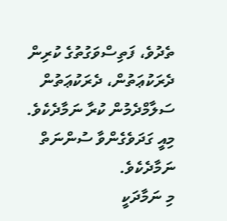ތެދުވެ، ފަތިސްވަގުތުގެ ކުރިން ދެރަކުޢަތުން، ދެރަކުޢަތުން ސަލާމްދެމުން ކުރާ ނަމާދެކެވެ. މިއީ ގަދަވެގެންވާ ސުންނަތް ނަމާދެކެވެ.
މި ނަމާދަކީ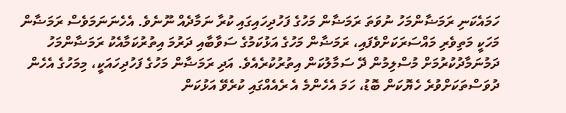ހަމައެކަނި ރަމަޟާންމަހު ނުވަތަ ރަމަޟާން މަހުގެ ފަހުދިހައިގައި ކުރާ ނަމާދެއް ނޫނެވެ. އެހެނަނަމަވެސް ރަމަޟާން މަހަކީ މަތިވެރި މައްސަރަކަށްވެފައި، ރަމަޟާން މަހުގެ އަޅުކަމުގެ ސަވާބާއި ދަރުމަ އިތުރުކަމާއެކު ރަމަޟާންމަހު ދަމުނަމާދުކުރުމަށް މުސްލިމުން ދޭ ސަމާލުކަން އިތުރުކުރެއެވެ. އަދި ރަމަޟާން މަހުގެ ފަހުދިހައަކީ، މިމަހުގެ އެހެން ދުވަސްތަކަށްވުރެ ހެޔޮކަން ބޮޑު، ހަމަ އެހެންމެ އެ ރެއެއްގައި ކުރެވޭ އަޅުކަން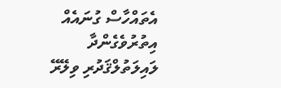އެތައްހާސް ގުނައެއް އިތުރުވެގެންދާ ލައިލަތުލްޤަދުރި ވިލޭރޭ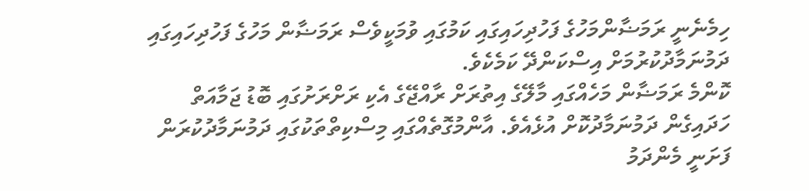ހިމެނެނީ ރަމަޟާންމަހުގެ ފަހުދިހައިގައި ކަމުގައި ވުމަކީވެސް ރަމަޟާން މަހުގެ ފަހުދިހައިގައި ދަމުނަމާދުކުރުމަށް އިސްކަންދޭ ކަމެކެވެ.
ކޮންމެ ރަމަޟާން މަހެއްގައި މާލޭގެ އިތުރަށް ރާއްޖޭގެ އެކި ރަށްރަށުގައި ބޮޑު ޖަމާއަތް ހަދައިގެން ދަމުނަމާދުކޮށް އުޅެއެވެ. އާންމުގޮތެއްގައި މިސްކިތްތަކުގައި ދަމުނަމާދުކުރަން ފަށަނީ މެންދަމު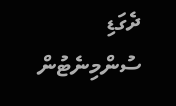ދެގަޑި ސުންމިނެޓުން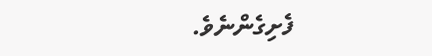ފެށިގެންނެވެ.